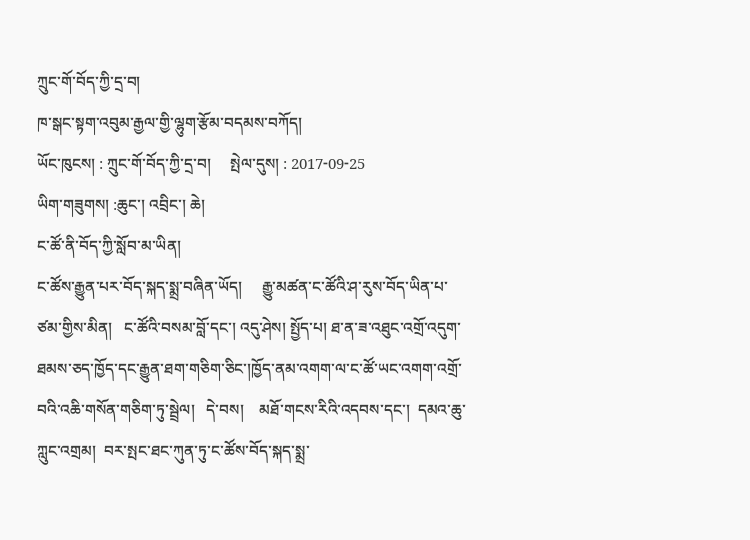ཀྲུང་གོ་བོད་ཀྱི་དྲ་བ།
ཁ་སྒང་སྟག་འབུམ་རྒྱལ་གྱི་ལྷུག་རྩོམ་བདམས་བཀོད།
ཡོང་ཁུངས། : ཀྲུང་གོ་བོད་ཀྱི་དྲ་བ།     སྤེལ་དུས། : 2017-09-25
ཡིག་གཟུགས། :ཆུང་། འབྲིང་། ཆེ།
ང་ཚོ་ནི་བོད་ཀྱི་སློབ་མ་ཡིན།
ང་ཚོས་རྒྱུན་པར་བོད་སྐད་སྨྲ་བཞིན་ཡོད།     རྒྱུ་མཚན་ང་ཚོའི་ཤ་རུས་བོད་ཡིན་པ་ཙམ་གྱིས་མིན།   ང་ཚོའི་བསམ་བློ་དང་། འདུ་ཤེས། སྤྱོད་པ། ཐ་ན་ཟ་འཐུང་འགྲོ་འདུག་ཐམས་ཅད་ཁྱོད་དང་རྒྱུན་ཐག་གཅིག་ཅིང་།ཁྱོད་ནམ་འགག་ལ་ང་ཚོ་ཡང་འགག་འགྲོ་བའི་འཆི་གསོན་གཅིག་ཏུ་སྦྲེལ།   དེ་བས།    མཐོ་གངས་རིའི་འདབས་དང་།  དམའ་ཆུ་ཀླུང་འགྲམ།  བར་སྤང་ཐང་ཀུན་ཏུ་ང་ཚོས་བོད་སྐད་སྨྲ་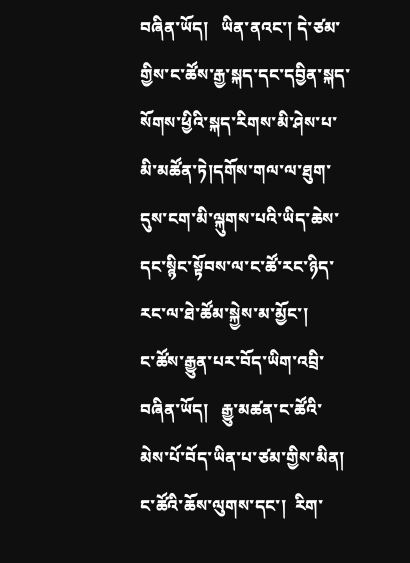བཞིན་ཡོད།   ཡིན་ནའང་། དེ་ཙམ་གྱིས་ང་ཚོས་རྒྱ་སྐད་དང་དབྱིན་སྐད་སོགས་ཕྱིའི་སྐད་རིགས་མི་ཤེས་པ་མི་མཚོན་ཏེ།དགོས་གལ་ལ་ཐུག་དུས་ངག་མི་ལྐུགས་པའི་ཡིད་ཆེས་དང་སྙིང་སྟོབས་ལ་ང་ཚོ་རང་ཉིད་རང་ལ་ཐེ་ཚོམ་སྐྱེས་མ་མྱོང་།
ང་ཚོས་རྒྱུན་པར་བོད་ཡིག་འབྲི་བཞིན་ཡོད།   རྒྱུ་མཚན་ང་ཚོའི་མེས་པོ་བོད་ཡིན་པ་ཙམ་གྱིས་མིན།   ང་ཚོའི་ཆོས་ལུགས་དང་།  རིག་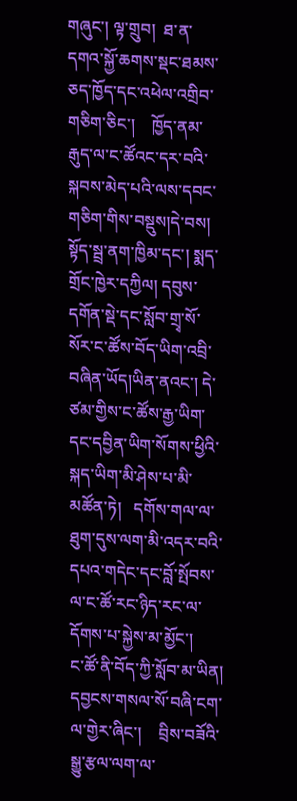གཞུང་། ལྟ་གྲུབ།  ཐ་ན་དགའ་སྐྱོ་ཆགས་སྡང་ཐམས་ཅད་ཁྱོད་དང་འཕེལ་འགྲིབ་གཅིག་ཅིང་།    ཁྱོད་ནམ་རྒུད་ལ་ང་ཚོའང་དར་བའི་སྐབས་མེད་པའི་ལས་དབང་གཅིག་གིས་བསྡུས།དེ་བས། སྟོད་སྦྲ་ནག་ཁྱིམ་དང་། སྨད་གྲོང་ཁྱེར་དཀྱིལ། དབུས་དགོན་སྡེ་དང་སློབ་གྲྭ་སོ་སོར་ང་ཚོས་བོད་ཡིག་འབྲི་བཞིན་ཡོད།ཡིན་ནའང་། དེ་ཙམ་གྱིས་ང་ཚོས་རྒྱ་ཡིག་དང་དབྱིན་ཡིག་སོགས་ཕྱིའི་སྐད་ཡིག་མི་ཤེས་པ་མི་མཚོན་ཏེ།   དགོས་གལ་ལ་ཐུག་དུས་ལག་མི་འདར་བའི་དཔའ་གདེང་དང་བློ་སྤོབས་ལ་ང་ཚོ་རང་ཉིད་རང་ལ་དོགས་པ་སྐྱེས་མ་མྱོང་།
ང་ཚོ་ནི་བོད་ཀྱི་སློབ་མ་ཡིན།  དབྱངས་གསལ་སོ་བཞི་ངག་ལ་གྱེར་ཞིང་།    བྲིས་བཟོའི་སྒྱུ་རྩལ་ལག་ལ་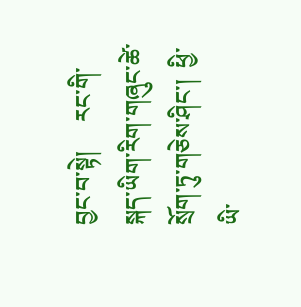བྱང་བ་སྟེ།     རང་གི་སྐད་ཡིག་རིག་གཞུང་ཚེ་སྲོག་ཏུ་གཅེས་ཤིང་།  ཕྱི་ཡི་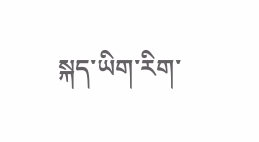སྐད་ཡིག་རིག་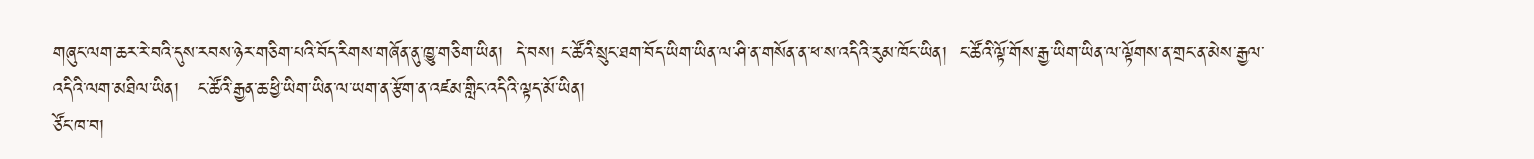གཞུང་ལག་ཆར་རེ་བའི་དུས་རབས་ཉེར་གཅིག་པའི་བོད་རིགས་གཞོན་ནུ་ཁྱུ་གཅིག་ཡིན།  དེ་བས། ང་ཚོའི་སྲུང་ཐག་བོད་ཡིག་ཡིན་ལ་ཤི་ན་གསོན་ན་ཕ་ས་འདིའི་རུམ་ཁོང་ཡིན།  ང་ཚོའི་ལྟོ་གོས་རྒྱ་ཡིག་ཡིན་ལ་ལྟོགས་ན་གྲང་ན་མེས་རྒྱལ་འདིའི་ལག་མཐིལ་ཡིན།   ང་ཚོའི་རྒྱན་ཆ་ཕྱི་ཡིག་ཡིན་ལ་ཡག་ན་རྩོག་ན་འཛམ་གླིང་འདིའི་ལྟད་མོ་ཡིན།
ཙོང་ཁ་བ།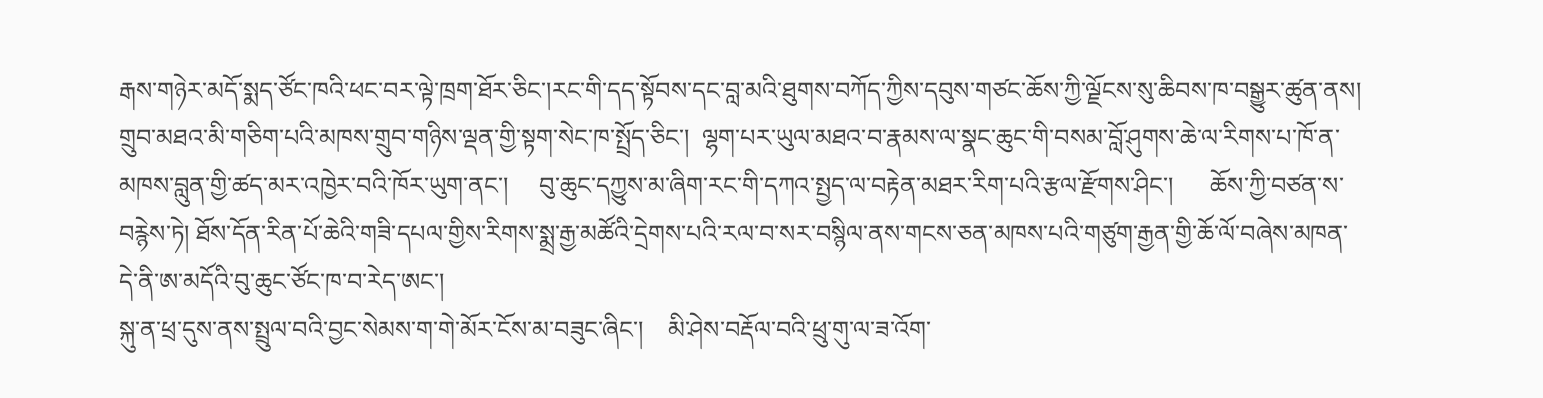རྒས་གཉེར་མདོ་སྨད་ཙོང་ཁའི་ཕང་བར་ལྟེ་ཁྲག་ཐོར་ཅིང་།རང་གི་དད་སྟོབས་དང་བླ་མའི་ཐུགས་བཀོད་ཀྱིས་དབུས་གཙང་ཆོས་ཀྱི་ལྗོངས་སུ་ཆིབས་ཁ་བསྒྱུར་ཚུན་ནས།    གྲུབ་མཐའ་མི་གཅིག་པའི་མཁས་གྲུབ་གཉིས་ལྡན་གྱི་སྟག་སེང་ཁ་སྤྲོད་ཅིང་།  ལྷག་པར་ཡུལ་མཐའ་བ་རྣམས་ལ་སྣང་ཆུང་གི་བསམ་བློ་ཤུགས་ཆེ་ལ་རིགས་པ་ཁོ་ན་མཁས་བླུན་གྱི་ཚད་མར་འཁྱེར་བའི་ཁོར་ཡུག་ནང་།     བུ་ཆུང་དཀྱུས་མ་ཞིག་རང་གི་དཀའ་སྤྱད་ལ་བརྟེན་མཐར་རིག་པའི་རྩལ་རྫོགས་ཤིང་།      ཆོས་ཀྱི་བཙན་ས་བརྙེས་ཏེ། ཐོས་དོན་རིན་པོ་ཆེའི་གཟི་དཔལ་གྱིས་རིགས་སྨྲ་རྒྱ་མཚོའི་དྲེགས་པའི་རལ་བ་སར་བསྙིལ་ནས་གངས་ཅན་མཁས་པའི་གཙུག་རྒྱན་གྱི་ཆོ་ལོ་བཞེས་མཁན་དེ་ནི་ཨ་མདོའི་བུ་ཆུང་ཙོང་ཁ་བ་རེད་ཨང་།
སྐུ་ན་ཕྲ་དུས་ནས་སྤྲུལ་བའི་བྱང་སེམས་ག་གེ་མོར་ངོས་མ་བཟུང་ཞིང་།    མི་ཤེས་བརྡོལ་བའི་ཕྲུ་གུ་ལ་ཟ་འོག་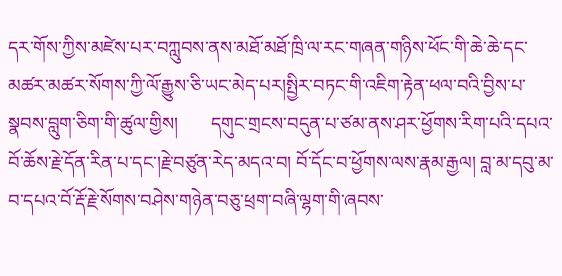དར་གོས་ཀྱིས་མཛེས་པར་བཀླུབས་ནས་མཐོ་མཐོ་ཁྲི་ལ་རང་གཞན་གཉིས་ཕོང་གི་ཆེ་ཆེ་དང་མཚར་མཚར་སོགས་ཀྱི་ལོ་རྒྱུས་ཅི་ཡང་མེད་པར།སྤྱིར་བཏང་གི་འཇིག་རྟེན་ཕལ་བའི་བྱིས་པ་སྣབས་བླུག་ཅིག་གི་ཚུལ་གྱིས།       དགུང་གྲངས་བདུན་པ་ཙམ་ནས་ཤར་ཕྱོགས་རིག་པའི་དཔའ་བོ་ཆོས་རྗེ་དོན་རིན་པ་དང་།རྗེ་བཙུན་རེད་མདའ་བ། བོ་དོང་བ་ཕྱོགས་ལས་རྣམ་རྒྱལ། བླ་མ་དབུ་མ་བ་དཔའ་བོ་རྡོ་རྗེ་སོགས་བཤེས་གཉེན་བཅུ་ཕྲག་བཞི་ལྷག་གི་ཞབས་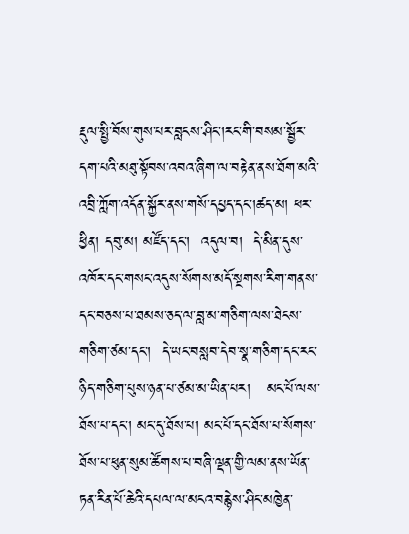རྡུལ་སྤྱི་བོས་གུས་པར་བླངས་ཤིང་།རང་གི་བསམ་སྦྱོར་དག་པའི་མཐུ་སྟོབས་འབའ་ཞིག་ལ་བརྟེན་ནས་ཐོག་མའི་འབྲི་ཀློག་འདོན་སྐྱོར་ནས་གསོ་དཔྱད་དང་།ཚད་མ། ཕར་ཕྱིན། དབུ་མ། མཛོད་དང་།  འདུལ་བ།  དེ་མིན་དུས་འཁོར་དང་གསང་འདུས་སོགས་མདོ་སྔགས་རིག་གནས་དང་བཅས་པ་ཐམས་ཅད་ལ་བླ་མ་གཅིག་ལས་ཐེངས་གཅིག་ཙམ་དང་།  དེ་ཡང་བསླབ་དེབ་སྣ་གཅིག་དང་རང་ཉིད་གཅིག་པུས་ཉན་པ་ཙམ་མ་ཡིན་པར།   མང་པོ་ལས་ཐོས་པ་དང་། མང་དུ་ཐོས་པ། མང་པོ་དང་ཐོས་པ་སོགས་ཐོས་པ་ཕུན་སུམ་ཚོགས་པ་བཞི་ལྡན་གྱི་ལམ་ནས་ཡོན་ཏན་རིན་པོ་ཆེའི་དཔལ་ལ་མངའ་བརྙེས་ཤིང་མཁྱེན་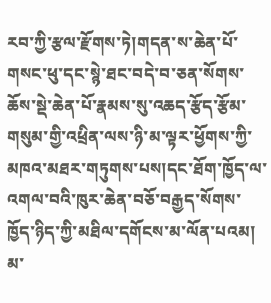རབ་ཀྱི་རྩལ་རྫོགས་ཏེ།གདན་ས་ཆེན་པོ་གསང་ཕུ་དང་སྙེ་ཐང་བདེ་བ་ཅན་སོགས་ཆོས་སྡེ་ཆེན་པོ་རྣམས་སུ་འཆད་རྩོད་རྩོམ་གསུམ་གྱི་འཕྲིན་ལས་ཉི་མ་ལྟར་ཕྱོགས་ཀྱི་མཁའ་མཐར་གཏུགས་པས།དང་ཐོག་ཁྱོད་ལ་འགལ་བའི་ཁུར་ཆེན་བཅོ་བརྒྱད་སོགས་ཁྱོད་ཉིད་ཀྱི་མཐིལ་དགོངས་མ་ལོན་པའམ།    མ་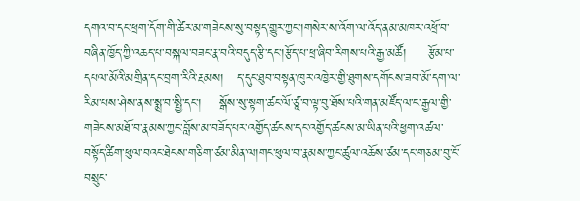དགའ་བ་དང་ཕྲག་དོག་གི་ཚེར་མ་གཟེངས་སུ་བསྟད་གྱུར་ཀྱང་།གསེར་ས་འོག་ལ་འོད་ནམ་མཁར་འཕྲོ་བ་བཞིན་ཁྱོད་ཀྱི་འཆད་པ་བསྐལ་བཟང་རྣ་བའི་བདུད་རྩི་དང་།རྩོད་པ་ཕྲ་ཞིབ་རིགས་པའི་རྒྱ་མཚོ།     རྩོམ་པ་དཔལ་མོའི་མགྲིན་དང་བྲག་རིའི་རྔམས།   ད་དུང་ཐུབ་བསྟན་ཁུར་འཁྱེར་གྱི་ཐུགས་དགོངས་ཟབ་མོ་དག་ལ་རིམ་པས་ཤེས་ནས་སྨྲ་བ་སྤྱི་དང་།    སྒོས་སུ་སྟག་ཚང་ལོ་ཙཱ་བ་ལྟ་བུ་ཐོས་པའི་གན་མཛོད་ལ་ང་རྒྱལ་གྱི་གཟེངས་མཐོ་བ་རྣམས་ཀྱང་བློས་མ་བཟོད་པར་འགྱོད་ཚངས་དང་འགྱོད་ཚངས་མ་ཡིན་པའི་ཕྱག་འཚལ་བསྟོད་ཚིག་ཕུལ་བའང་ཐེངས་གཅིག་ཙམ་མིན་ལ།གང་ཕུལ་བ་རྣམས་ཀྱང་ཚུལ་འཆོས་ཙམ་དང་གཅམ་བུ་ངོ་བསྲུང་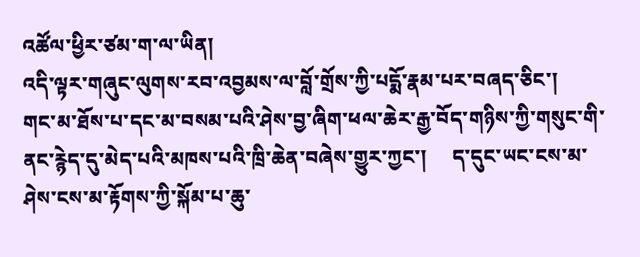འཚོལ་ཕྱིར་ཙམ་ག་ལ་ཡིན།
འདི་ལྟར་གཞུང་ལུགས་རབ་འབྱམས་ལ་བློ་གྲོས་ཀྱི་པདྨོ་རྣམ་པར་བཞད་ཅིང་།     གང་མ་ཐོས་པ་དང་མ་བསམ་པའི་ཤེས་བྱ་ཞིག་ཕལ་ཆེར་རྒྱ་བོད་གཉིས་ཀྱི་གསུང་གི་ནང་རྙེད་དུ་མེད་པའི་མཁས་པའི་ཁྲི་ཆེན་བཞེས་གྱུར་ཀྱང་།     ད་དུང་ཡང་ངས་མ་ཤེས་ངས་མ་རྟོགས་ཀྱི་སྐོམ་པ་ཆུ་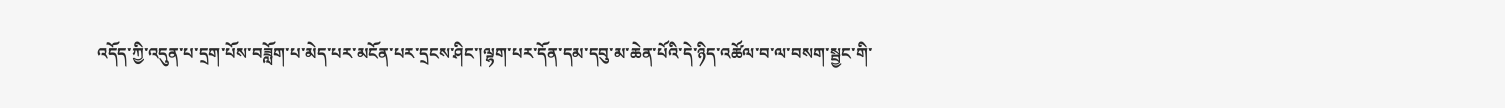འདོད་ཀྱི་འདུན་པ་དྲག་པོས་བཟློག་པ་མེད་པར་མངོན་པར་དྲངས་ཤིང་།ལྷག་པར་དོན་དམ་དབུ་མ་ཆེན་པོའི་དེ་ཉིད་འཚོལ་བ་ལ་བསག་སྦྱང་གི་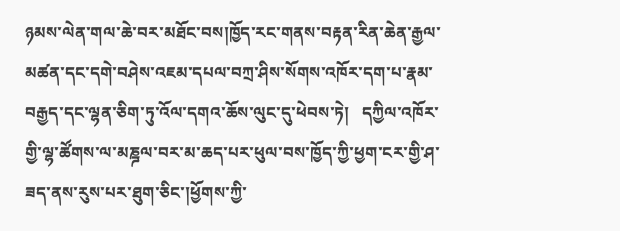ཉམས་ལེན་གལ་ཆེ་བར་མཐོང་བས།ཁྱོད་རང་གནས་བརྟན་རིན་ཆེན་རྒྱལ་མཚན་དང་དགེ་བཤེས་འཇམ་དཔལ་བཀྲ་ཤིས་སོགས་འཁོར་དག་པ་རྣམ་བརྒྱད་དང་ལྷན་ཅིག་ཏུ་འོལ་དགའ་ཆོས་ལུང་དུ་ཕེབས་ཏེ།   དཀྱིལ་འཁོར་གྱི་ལྷ་ཚོགས་ལ་མཎྜལ་བར་མ་ཆད་པར་ཕུལ་བས་ཁྱོད་ཀྱི་ཕྱག་ངར་གྱི་ཤ་ཟད་ནས་རུས་པར་ཐུག་ཅིང་།ཕྱོགས་ཀྱི་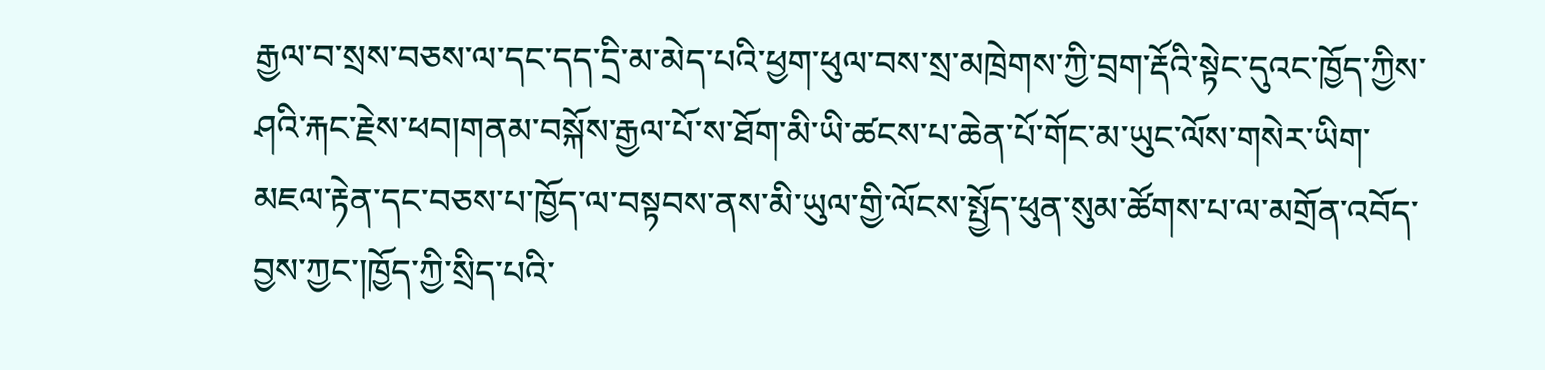རྒྱལ་བ་སྲས་བཅས་ལ་དང་དད་དྲི་མ་མེད་པའི་ཕྱག་ཕུལ་བས་སྲ་མཁྲེགས་ཀྱི་བྲག་རྡོའི་སྟེང་དུའང་ཁྱོད་ཀྱིས་ཤའི་རྐང་རྗེས་ཕབ།གནམ་བསྐོས་རྒྱལ་པོ་ས་ཐོག་མི་ཡི་ཚངས་པ་ཆེན་པོ་གོང་མ་ཡུང་ལོས་གསེར་ཡིག་མཇལ་རྟེན་དང་བཅས་པ་ཁྱོད་ལ་བསྟབས་ནས་མི་ཡུལ་གྱི་ལོངས་སྤྱོད་ཕུན་སུམ་ཚོགས་པ་ལ་མགྲོན་འབོད་བྱས་ཀྱང་།ཁྱོད་ཀྱི་སྲིད་པའི་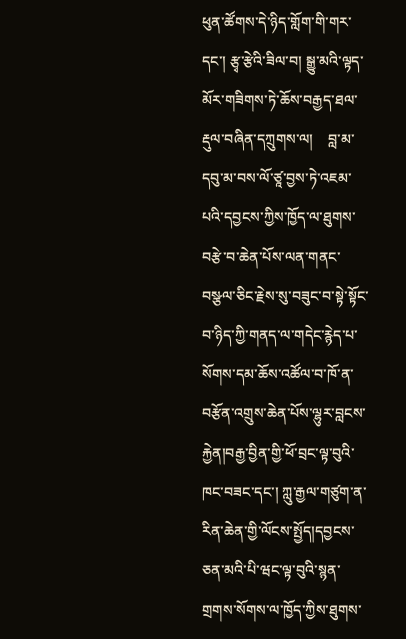ཕུན་ཚོགས་དེ་ཉིད་གློག་གི་གར་དང་། རྩྭ་རྩེའི་ཟིལ་བ། སྒྱུ་མའི་ལྟད་མོར་གཟིགས་ཏེ་ཆོས་བརྒྱད་ཐལ་རྡུལ་བཞིན་དཀྲུགས་ལ།    བླ་མ་དབུ་མ་བས་ལོ་ཙཱ་བྱས་ཏེ་འཇམ་པའི་དབྱངས་ཀྱིས་ཁྱོད་ལ་ཐུགས་བརྩེ་བ་ཆེན་པོས་ལན་གནང་བསྩལ་ཅིང་རྗེས་སུ་བཟུང་བ་སྟེ་སྟོང་བ་ཉིད་ཀྱི་གནད་ལ་གདེང་རྙེད་པ་སོགས་དམ་ཆོས་འཚོལ་བ་ཁོ་ན་བརྩོན་འགྲུས་ཆེན་པོས་ལྷུར་བླངས་རྐྱེན།བརྒྱ་བྱིན་གྱི་ཕོ་བྲང་ལྟ་བུའི་ཁང་བཟང་དང་། ཀླུ་རྒྱལ་གཙུག་ན་རིན་ཆེན་གྱི་ལོངས་སྤྱོད།དབྱངས་ཅན་མའི་པི་ཝང་ལྟ་བུའི་སྙན་གྲགས་སོགས་ལ་ཁྱོད་ཀྱིས་ཐུགས་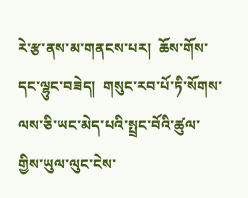རེ་རྩ་ནས་མ་གནངས་པར།  ཆོས་གོས་དང་ལྷུང་བཟེད།  གསུང་རབ་པོ་ཏི་སོགས་ལས་ཅི་ཡང་མེད་པའི་སྤྲང་བོའི་ཚུལ་གྱིས་ཡུལ་ལུང་ངེས་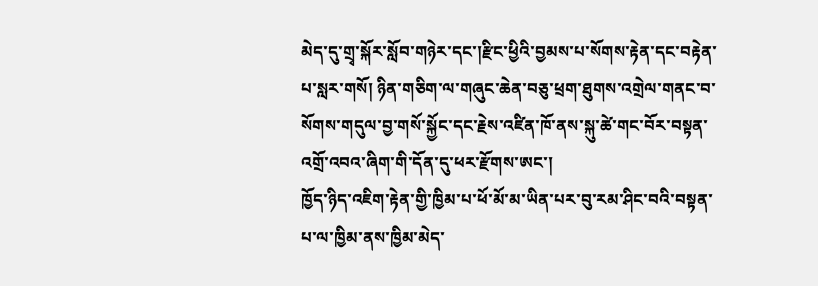མེད་དུ་གྲྭ་སྐོར་སློབ་གཉེར་དང་།རྫིང་ཕྱིའི་བྱམས་པ་སོགས་རྟེན་དང་བརྟེན་པ་སླར་གསོ། ཉིན་གཅིག་ལ་གཞུང་ཆེན་བཅུ་ཕྲག་ཐུགས་འགྲེལ་གནང་བ་སོགས་གདུལ་བྱ་གསོ་སྐྱོང་དང་རྗེས་འཛིན་ཁོ་ནས་སྐུ་ཚེ་གང་བོར་བསྟན་འགྲོ་འབའ་ཞིག་གི་དོན་དུ་ཕར་རྫོགས་ཨང་།
ཁྱོད་ཉིད་འཇིག་རྟེན་གྱི་ཁྱིམ་པ་ཕོ་མོ་མ་ཡིན་པར་བུ་རམ་ཤིང་བའི་བསྟན་པ་ལ་ཁྱིམ་ནས་ཁྱིམ་མེད་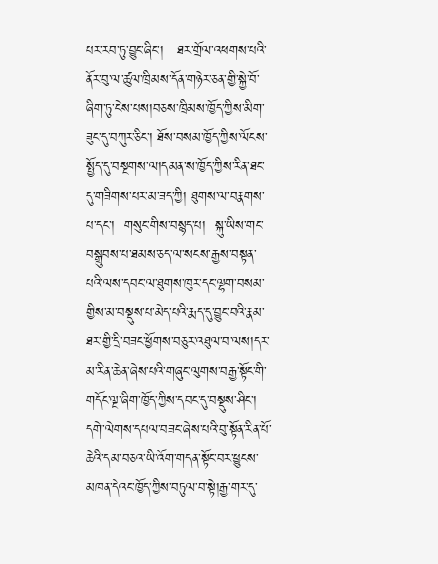པར་རབ་ཏུ་བྱུང་ཞིང་།   ཐར་གྲོལ་འཕགས་པའི་ནོར་བུ་ལ་ཚུལ་ཁྲིམས་དོན་གཉེར་ཅན་གྱི་སྐྱེ་བོ་ཞིག་ཏུ་ངེས་པས།བཅས་ཁྲིམས་ཁྱོད་ཀྱིས་མིག་ཟུང་དུ་བཀུར་ཅིང་། ཐོས་བསམ་ཁྱོད་ཀྱིས་ལོངས་སྤྱོད་དུ་བསྔགས་ལ།དམན་ས་ཁྱོད་ཀྱིས་རིན་ཐང་དུ་གཟིགས་པར་མ་ཟད་ཀྱི། ཐུགས་ལ་བརྣགས་པ་དང་།  གསུང་གིས་བསྙད་པ།  སྐུ་ཡིས་གང་བསྒྲུབས་པ་ཐམས་ཅད་ལ་སངས་རྒྱས་བསྟན་པའི་ལས་དབང་ལ་ཐུགས་ཁུར་དང་ལྷག་བསམ་གྱིས་མ་བསྡུས་པ་མེད་པའི་རྨད་དུ་བྱུང་བའི་རྣམ་ཐར་གྱི་དྲི་བཟང་ཕྱོགས་བཅུར་འཐུལ་བ་ལས།དར་མ་རིན་ཆེན་ཞེས་པའི་གཞུང་ལུགས་བརྒྱ་སྟོང་གི་གདོང་ལྔ་ཞིག་ཁྱོད་ཀྱིས་དབང་དུ་བསྡུས་ཤིང་།  དགེ་ལེགས་དཔལ་བཟང་ཞེས་པའི་བུ་སྟོན་རིན་པོ་ཆེའི་དམ་བཅའ་ཡི་འོག་གདན་སྟོང་བར་ཕྱུངས་མཁན་དེའང་ཁྱོད་ཀྱིས་བཏུལ་བ་སྟེ།རྒྱ་གར་དུ་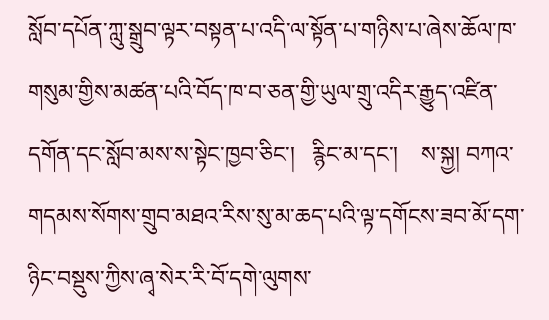སློབ་དཔོན་ཀླུ་སྒྲུབ་ལྟར་བསྟན་པ་འདི་ལ་སྟོན་པ་གཉིས་པ་ཞེས་ཆོལ་ཁ་གསུམ་གྱིས་མཚན་པའི་བོད་ཁ་བ་ཅན་གྱི་ཡུལ་གྲུ་འདིར་རྒྱུད་འཛིན་དགོན་དང་སློབ་མས་ས་སྟེང་ཁྱབ་ཅིང་།   རྙིང་མ་དང་།    ས་སྐྱ། བཀའ་གདམས་སོགས་གྲུབ་མཐའ་རིས་སུ་མ་ཆད་པའི་ལྟ་དགོངས་ཟབ་མོ་དག་ཉིང་བསྡུས་ཀྱིས་ཞྭ་སེར་རི་བོ་དགེ་ལུགས་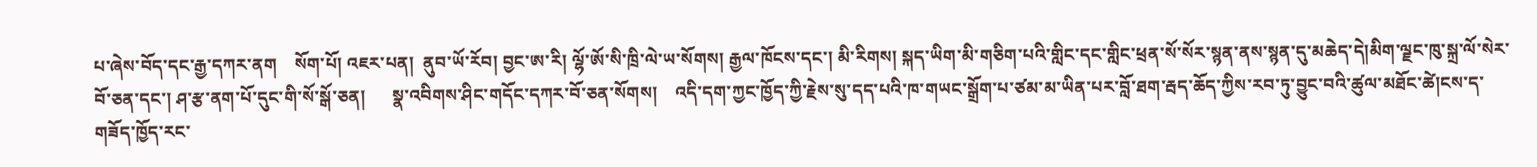པ་ཞེས་བོད་དང་རྒྱ་དཀར་ནག    སོག་པོ། འཇར་པན།  ནུབ་ཡོ་རོབ། བྱང་ཨ་རི། ལྷོ་ཨོ་སི་ཁྲི་ལེ་ཡ་སོགས། རྒྱལ་ཁོངས་དང་། མི་རིགས། སྐད་ཡིག་མི་གཅིག་པའི་གླིང་དང་གླིང་ཕྲན་སོ་སོར་སྙན་ནས་སྙན་དུ་མཆེད་དེ།མིག་ལྗང་ཁུ་སྐྲ་ལོ་སེར་བོ་ཅན་དང་། ཤ་རྩ་ནག་པོ་དུང་གི་སོ་སྒོ་ཅན།      སྣ་འབིགས་ཤིང་གདོང་དཀར་བོ་ཅན་སོགས།    འདི་དག་ཀྱང་ཁྱོད་ཀྱི་རྗེས་སུ་དད་པའི་ཁ་གཡང་སྒྲོག་པ་ཙམ་མ་ཡིན་པར་བློ་ཐག་རྦད་ཆོད་ཀྱིས་རབ་ཏུ་བྱུང་བའི་ཚུལ་མཐོང་ཚེ།ངས་ད་གཟོད་ཁྱོད་རང་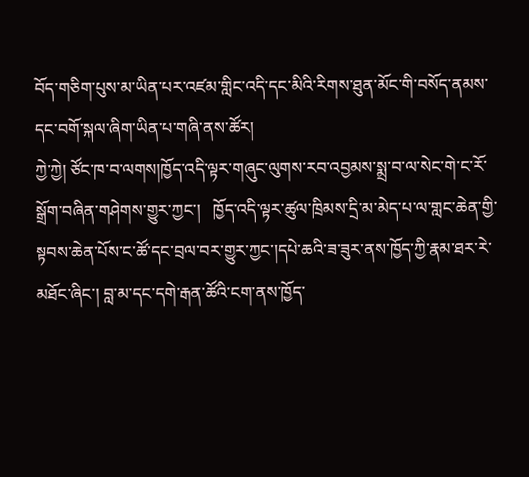བོད་གཅིག་པུས་མ་ཡིན་པར་འཛམ་གླིང་འདི་དང་མིའི་རིགས་ཐུན་མོང་གི་བསོད་ནམས་དང་བགོ་སྐལ་ཞིག་ཡིན་པ་གཞི་ནས་ཚོར།
ཀྱེ་ཀྱེ། ཙོང་ཁ་བ་ལགས།ཁྱོད་འདི་ལྟར་གཞུང་ལུགས་རབ་འབྱམས་སྨྲ་བ་ལ་སེང་གེ་ང་རོ་སྒྲོག་བཞིན་གཤེགས་གྱུར་ཀྱང་།   ཁྱོད་འདི་ལྟར་ཚུལ་ཁྲིམས་དྲི་མ་མེད་པ་ལ་གླང་ཆེན་གྱི་སྟབས་ཆེན་པོས་ང་ཚོ་དང་བྲལ་བར་གྱུར་ཀྱང་།དཔེ་ཆའི་ཟ་ཟུར་ནས་ཁྱོད་ཀྱི་རྣམ་ཐར་རེ་མཐོང་ཞིང་། བླ་མ་དང་དགེ་རྒན་ཚོའི་ངག་ནས་ཁྱོད་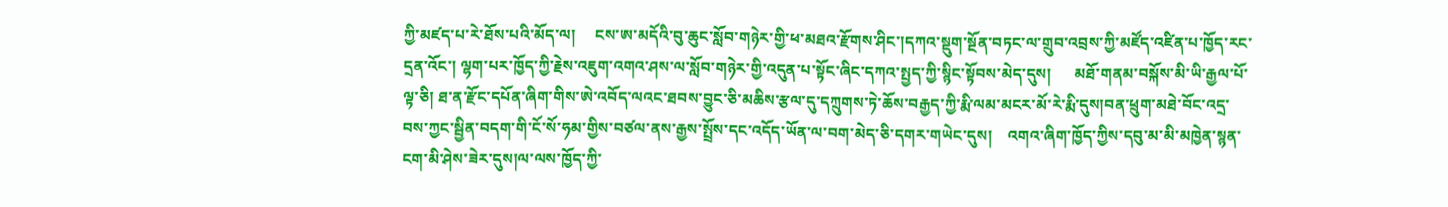ཀྱི་མཛད་པ་རེ་ཐོས་པའི་མོད་ལ།     ངས་ཨ་མདོའི་བུ་ཆུང་སློབ་གཉེར་གྱི་ཕ་མཐའ་རྫོགས་ཤིང་།དཀའ་སྡུག་སྔོན་བཏང་ལ་གྲུབ་འབྲས་ཀྱི་མཛོད་འཛིན་པ་ཁྱོད་རང་དྲན་འོང་། ལྷག་པར་ཁྱོད་ཀྱི་རྗེས་འཇུག་འགའ་ཤས་ལ་སློབ་གཉེར་གྱི་འདུན་པ་སྟོང་ཞིང་དཀའ་སྤྱད་ཀྱི་སྙིང་སྟོབས་མེད་དུས།      མཐོ་གནམ་བསྐོས་མི་ཡི་རྒྱལ་པོ་ལྟ་ཅི། ཐ་ན་རྫོང་དཔོན་ཞིག་གིས་ཨེ་འབོད་ལའང་ཐབས་བྱུང་ཅི་མཆིས་རྩལ་དུ་དཀྲུགས་ཏེ་ཆོས་བརྒྱད་ཀྱི་རྨི་ལམ་མངར་མོ་རེ་རྨི་དུས།བན་ཕྲུག་མཐེ་བོང་འདྲ་བས་ཀྱང་སྦྱིན་བདག་གི་ངོ་སོ་ཧམ་གྱིས་བཙལ་ནས་རྒྱས་སྤྲོས་དང་འདོད་ཡོན་ལ་བག་མེད་ཅི་དགར་གཡེང་དུས།    འགའ་ཞིག་ཁྱོད་ཀྱིས་དབུ་མ་མི་མཁྱེན་སྙན་ངག་མི་ཤེས་ཟེར་དུས།ལ་ལས་ཁྱོད་ཀྱི་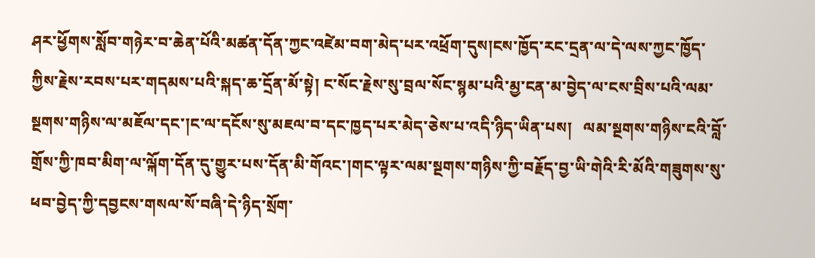ཤར་ཕྱོགས་སློབ་གཉེར་བ་ཆེན་པོའི་མཚན་དོན་ཀྱང་འཛེམ་བག་མེད་པར་འཕྲོག་དུས།ངས་ཁྱོད་རང་དྲན་ལ་དེ་ལས་ཀྱང་ཁྱོད་ཀྱིས་རྗེས་རབས་པར་གདམས་པའི་སྐད་ཆ་དྲོན་མོ་སྟེ། ང་སོང་རྗེས་སུ་བྲལ་སོང་སྙམ་པའི་མྱ་ངན་མ་བྱེད་ལ་ངས་བྲིས་པའི་ལམ་སྔགས་གཉིས་ལ་མཇོལ་དང་།ང་ལ་དངོས་སུ་མཇལ་བ་དང་ཁྱད་པར་མེད་ཅེས་པ་འདི་ཉིད་ཡིན་པས།   ལམ་སྔགས་གཉིས་ངའི་བློ་གྲོས་ཀྱི་ཁབ་མིག་ལ་ལྐོག་དོན་དུ་གྱུར་པས་དོན་མི་གོའང་།གང་ལྟར་ལམ་སྔགས་གཉིས་ཀྱི་བརྗོད་བྱ་ཡི་གེའི་རི་མོའི་གཟུགས་སུ་ཕབ་བྱེད་ཀྱི་དབྱངས་གསལ་སོ་བཞི་དེ་ཉིད་སྲོག་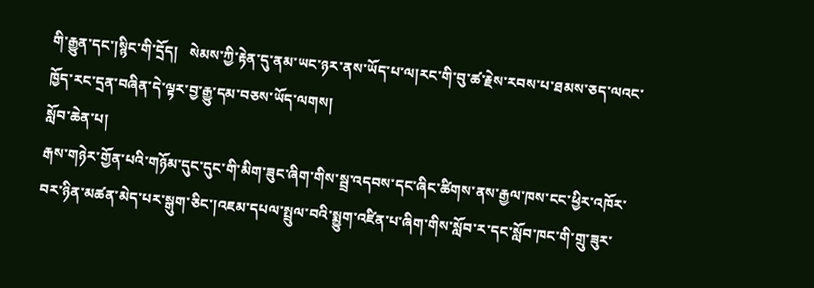གི་རྒྱུན་དང་།སྙིང་གི་དྲོད།   སེམས་ཀྱི་རྟེན་དུ་ནམ་ཡང་ཉར་ནས་ཡོད་པ་ལ།རང་གི་བུ་ཚ་རྗེས་རབས་པ་ཐམས་ཅད་ལའང་ཁྱོད་རང་དྲན་བཞིན་དེ་ལྟར་བྱ་རྒྱུ་དམ་བཅས་ཡོད་ལགས།
སློབ་ཆེན་པ།
རྒས་གཉེར་གྱོན་པའི་གཉོམ་དུང་དུང་གི་མིག་ཟུང་ཞིག་གིས་སྦྲ་འདབས་དང་ཞིང་ཚིགས་ནས་རྒྱལ་ཁས་ངང་ཕྱིར་འཁོར་བར་ཉིན་མཚན་མེད་པར་སྒུག་ཅིང་།འཇམ་དཔལ་སྤྲུལ་བའི་སྨྱུག་འཛིན་པ་ཞིག་གིས་སློབ་ར་དང་སློབ་ཁང་གི་གྲུ་ཟུར་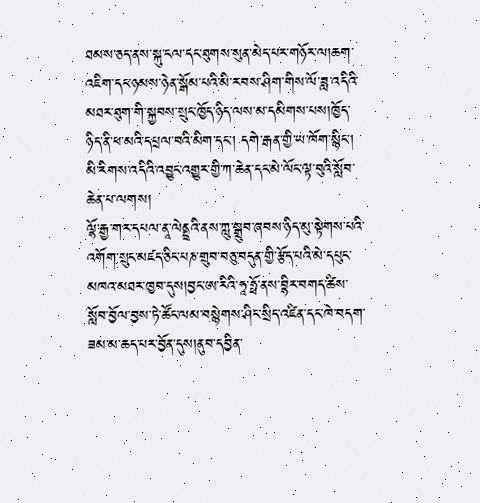ཐམས་ཅད་ནས་སྐུ་ངལ་དང་ཐུགས་སུན་མེད་པར་གཉོར་ལ།ཆག་འཇིག་དང་ཉམས་ཉེན་སྒོམ་པའི་མི་རབས་ཤིག་གིས་ལོ་ཟླ་འདིའི་མཐར་ཐུག་གི་སྐྱབས་སྲུང་ཁྱོད་ཉིད་ལས་མ་དམིགས་པས།ཁྱོད་ཉིད་ནི་ཕ་མའི་དཔྲལ་བའི་མིག་དང་། དགེ་རྒན་གྱི་ཡ་ཁོག་སྙིང་། མི་རིགས་འདིའི་འབྱུང་འགྱུར་གྱི་ཀ་ཆེན་དང་མེ་ལོང་ལྟ་བུའི་སློབ་ཆེན་པ་ལགས།
ལྷོ་རྒྱ་གར་དཔལ་ནཱ་ལེནྡྲའི་ནས་ཀླུ་སྒྲུབ་ཞབས་ཉིད་མུ་སྟེགས་པའི་འགོག་སྲུང་མཛད་ཅིང་པཎ་གྲུབ་བཅུ་བདུན་གྱི་རྩོད་པའི་མེ་དཔུང་མཁའ་མཐར་ཁྱབ་དུས།བྱང་ཨ་རིའི་ཧཱ་ཧྥོ་ནས་བྷིར་བགད་ཚིས་སློབ་བྱོལ་བྱས་ཏེ་ཚོང་ལམ་བསྙེགས་ཤིང་སྲིད་འཛིན་དང་ཁེ་བདག་ཟམ་མ་ཆད་པར་བྱོན་དུས།ནུབ་དབྱིན་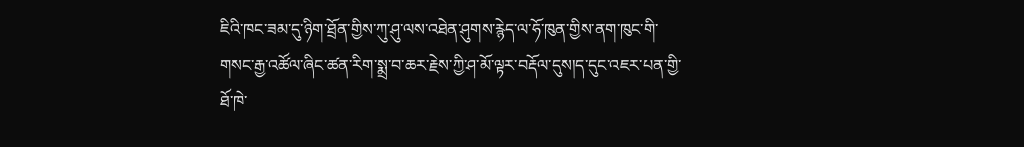ཇིའི་ཁང་ཟམ་དུ་ཉིག་ཐྲོན་གྱིས་ཀུ་ཤུ་ལས་འཐེན་ཤུགས་རྙེད་ལ་ཧོ་ཁུན་གྱིས་ནག་ཁུང་གི་གསང་རྒྱ་འཚོལ་ཞིང་ཚན་རིག་སྨྲ་བ་ཆར་རྗེས་ཀྱི་ཤ་མོ་ལྟར་བརྡོལ་དུས།ད་དུང་འཇར་པན་གྱི་ཐོ་ཁེ་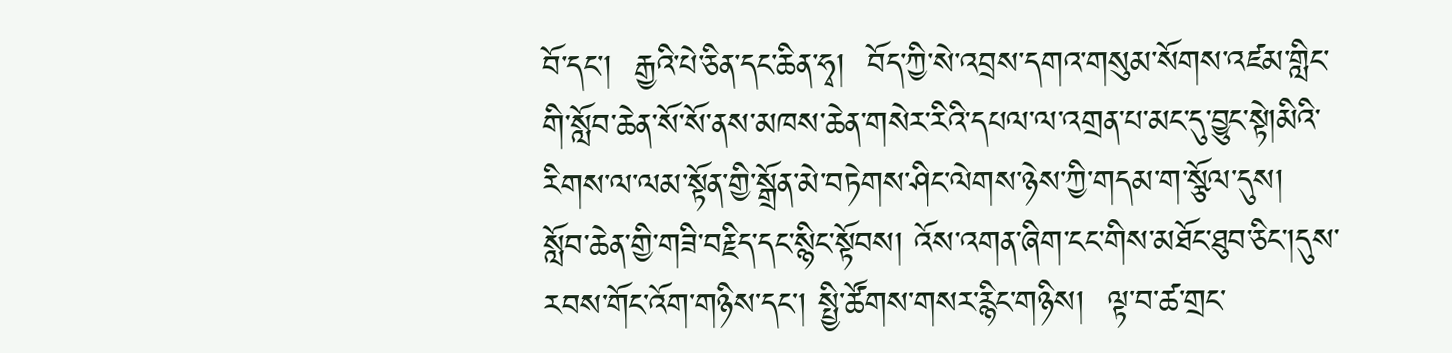བོ་དང་།  རྒྱའི་པེ་ཅིན་དང་ཆིན་ཧྭ།  བོད་ཀྱི་སེ་འབྲས་དགའ་གསུམ་སོགས་འཛམ་གླིང་གི་སློབ་ཆེན་སོ་སོ་ནས་མཁས་ཆེན་གསེར་རིའི་དཔལ་ལ་འགྲན་པ་མང་དུ་བྱུང་སྟེ།མིའི་རིགས་ལ་ལམ་སྟོན་གྱི་སྒྲོན་མེ་བཏེགས་ཤིང་ལེགས་ཉེས་ཀྱི་གདམ་ག་སྩོལ་དུས།    སློབ་ཆེན་གྱི་གཟི་བརྗིད་དང་སྙིང་སྟོབས། འོས་འགན་ཞིག་ངང་གིས་མཐོང་ཐུབ་ཅིང་།དུས་རབས་གོང་འོག་གཉིས་དང་། སྤྱི་ཚོགས་གསར་རྙིང་གཉིས།  ལྟ་བ་ཚ་གྲང་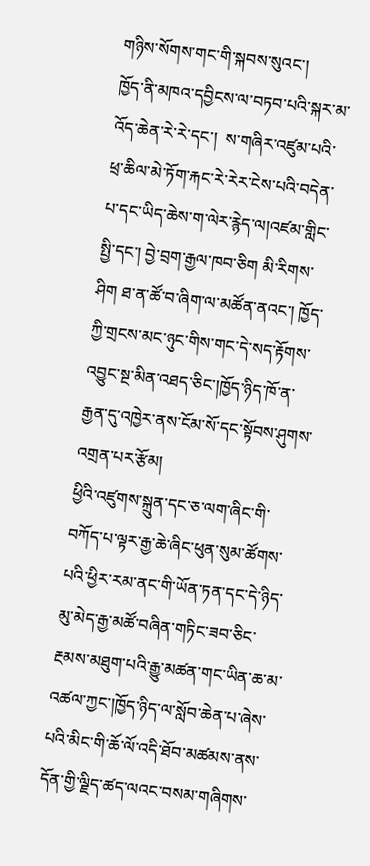གཉིས་སོགས་གང་གི་སྐབས་སུའང་།        ཁྱོད་ནི་མཁའ་དབྱིངས་ལ་བཏབ་པའི་སྐར་མ་འོད་ཆེན་རེ་རེ་དང་།  ས་གཞིར་འཛུམ་པའི་ཕྲ་ཆིལ་མེ་ཏོག་རྐང་རེ་རེར་ངེས་པའི་བདེན་པ་དང་ཡིད་ཆེས་ག་ལེར་རྙེད་ལ།འཛམ་གླིང་སྤྱི་དང་། བྱེ་བྲག་རྒྱལ་ཁབ་ཅིག མི་རིགས་ཤིག ཐ་ན་ཚོ་བ་ཞིག་ལ་མཚོན་ནའང་། ཁྱོད་ཀྱི་གྲངས་མང་ཉུང་གིས་གང་དེ་སད་རྟོགས་འབྱུང་སྔ་མིན་འཐད་ཅིང་།ཁྱོད་ཉིད་ཁོ་ན་རྒྱན་དུ་འཁྱེར་ནས་ངོམ་སོ་དང་སྟོབས་ཤུགས་འགྲན་པར་རྩོམ།
ཕྱིའི་འཛུགས་སྐྲུན་དང་ཅ་ལག་ཞིང་གི་བཀོད་པ་ལྟར་རྒྱ་ཆེ་ཞིང་ཕུན་སུམ་ཚོགས་པའི་ཕྱིར་རམ་ནང་གི་ཡོན་ཏན་དང་དེ་ཉིད་མུ་མེད་རྒྱ་མཚོ་བཞིན་གཏིང་ཟབ་ཅིང་རྔམས་མཐུག་པའི་རྒྱུ་མཚན་གང་ཡིན་ཆ་མ་འཚལ་ཀྱང་།ཁྱོད་ཉིད་ལ་སློབ་ཆེན་པ་ཞེས་པའི་མིང་གི་ཆོ་ལོ་འདི་ཐོབ་མཚམས་ནས་དོན་གྱི་ལྗིད་ཚད་ལའང་བསམ་གཞིགས་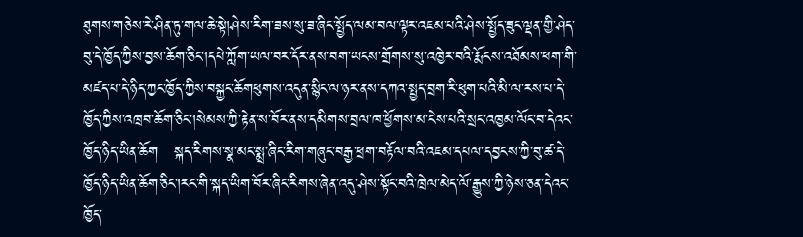ཐུགས་གཅེས་རེ་ཤིན་ཏུ་གལ་ཆེ་སྟེ།ཤེས་རིག་ཟས་སུ་ཟ་ཞིང་སྤྱོད་ལམ་བལ་ལྟར་འཇམ་པའི་ཤེས་སྤྱོད་ཟུང་ལྡན་གྱི་ཤེད་བུ་དེ་ཁྱོད་ཀྱིས་བྱས་ཆོག་ཅིང་།དཔེ་ཀློག་ཡལ་བར་དོར་ནས་བག་ཡངས་གྲོགས་སུ་འཁྱེར་བའི་རྨོངས་འཐོམས་ཕག་གི་མཛད་པ་དེ་ཉིད་ཀྱང་ཁྱོད་ཀྱིས་བསྐྱང་ཆོགཕུགས་འདུན་སྙིང་ལ་ཉར་ནས་དཀའ་སྤྱད་བྲག་རི་ཕུག་པའི་མི་ལ་རས་པ་དེ་ཁྱོད་ཀྱིས་འཁྲབ་ཆོག་ཅིང་།སེམས་ཀྱི་རྟེན་ས་བོར་ནས་དམིགས་བྲལ་ཁ་ཕྱོགས་མ་ངེས་པའི་སྲང་འཁྱམ་ལོང་བ་དེའང་ཁྱོད་ཉིད་ཡིན་ཆོག   སྐད་རིགས་སྣ་མང་སྨྲ་ཞིང་རིག་གཞུང་བརྒྱ་ཕྲག་བརྟོལ་བའི་འཇམ་དཔལ་དབྱངས་ཀྱི་བུ་ཚ་དེ་ཁྱོད་ཉིད་ཡིན་ཆོག་ཅིང་།རང་གི་སྐད་ཡིག་བོར་ཞིང་རིགས་ཞེན་འདུ་ཤེས་སྟོང་བའི་ཁྲེལ་མེད་ལོ་རྒྱུས་ཀྱི་ཉེས་ཅན་དེའང་ཁྱོད་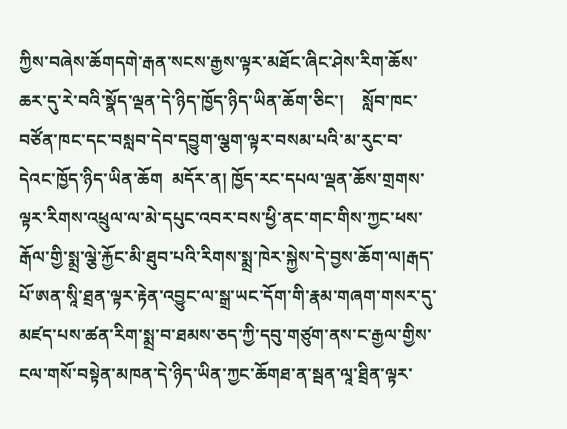ཀྱིས་བཞེས་ཆོགདགེ་རྒན་སངས་རྒྱས་ལྟར་མཐོང་ཞིང་ཤེས་རིག་ཆོས་ཆར་དུ་རེ་བའི་སྣོད་ལྡན་དེ་ཉིད་ཁྱོད་ཉིད་ཡིན་ཆོག་ཅིང་།    སློབ་ཁང་བཙོན་ཁང་དང་བསླབ་དེབ་དབྱུག་ལྕག་ལྟར་བསམ་པའི་མ་རུང་བ་དེའང་ཁྱོད་ཉིད་ཡིན་ཆོག  མདོར་ན། ཁྱོད་རང་དཔལ་ལྡན་ཆོས་གྲགས་ལྟར་རིགས་འཕྲུལ་ལ་མེ་དཔུང་འབར་བས་ཕྱི་ནང་གང་གིས་ཀྱང་ཕས་རྒོལ་གྱི་སྨྲ་ལྕེ་རྐྱོང་མི་ཐུབ་པའི་རིགས་སྨྲ་ཁེར་སྐྱེས་དེ་བྱས་ཆོག་ལ།རྒད་པོ་ཨན་སཱི་ཐྲན་ལྟར་རྟེན་འབྱུང་ལ་སྒྲ་ཡང་དོག་གི་རྣམ་གཞག་གསར་དུ་མཛད་པས་ཚན་རིག་སྨྲ་བ་ཐམས་ཅད་ཀྱི་དབུ་གཙུག་ནས་ང་རྒྱལ་གྱིས་ངལ་གསོ་བསྟེན་མཁན་དེ་ཉིད་ཡིན་ཀྱང་ཆོགཐ་ན་སྦན་ལཱ་ཐྲིན་ལྟར་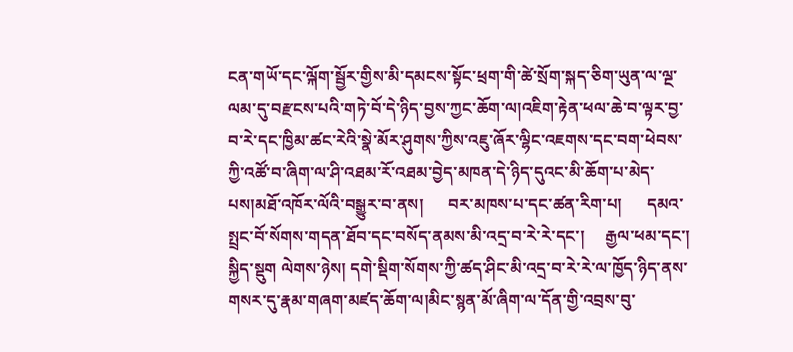ངན་གཡོ་དང་ལྐོག་སྦྱོར་གྱིས་མི་དམངས་སྟོང་ཕྲག་གི་ཚེ་སྲོག་སྐད་ཅིག་ཡུན་ལ་ལྔ་ལམ་དུ་བརྫངས་པའི་གཏེ་བོ་དེ་ཉིད་བྱས་ཀྱང་ཆོག་ལ།འཇིག་རྟེན་ཕལ་ཆེ་བ་ལྟར་བྱ་བ་རེ་དང་ཁྱིམ་ཚང་རེའི་སྣེ་མོར་ཤུགས་ཀྱིས་འཇུ་ཞོར་ལྷིང་འཇགས་དང་བག་ཕེབས་ཀྱི་འཚོ་བ་ཞིག་ལ་ཤི་འཐམ་རོ་འཐམ་བྱེད་མཁན་དེ་ཉིད་དུའང་མི་ཆོག་པ་མེད་པས།མཐོ་འཁོར་ལོའི་བསྒྱུར་བ་ནས།      བར་མཁས་པ་དང་ཚན་རིག་པ།      དམའ་སྤྲང་བོ་སོགས་གདན་ཐོབ་དང་བསོད་ནམས་མི་འདྲ་བ་རེ་རེ་དང་།     རྒྱལ་ཕམ་དང་། སྐྱིད་སྡུག ལེགས་ཉེས། དགེ་སྡིག་སོགས་ཀྱི་ཚད་ཤིང་མི་འདྲ་བ་རེ་རེ་ལ་ཁྱོད་ཉིད་ནས་གསར་དུ་རྣམ་གཞག་མཛད་ཆོག་ལ།མིང་སྙན་མོ་ཞིག་ལ་དོན་གྱི་འབྲས་བུ་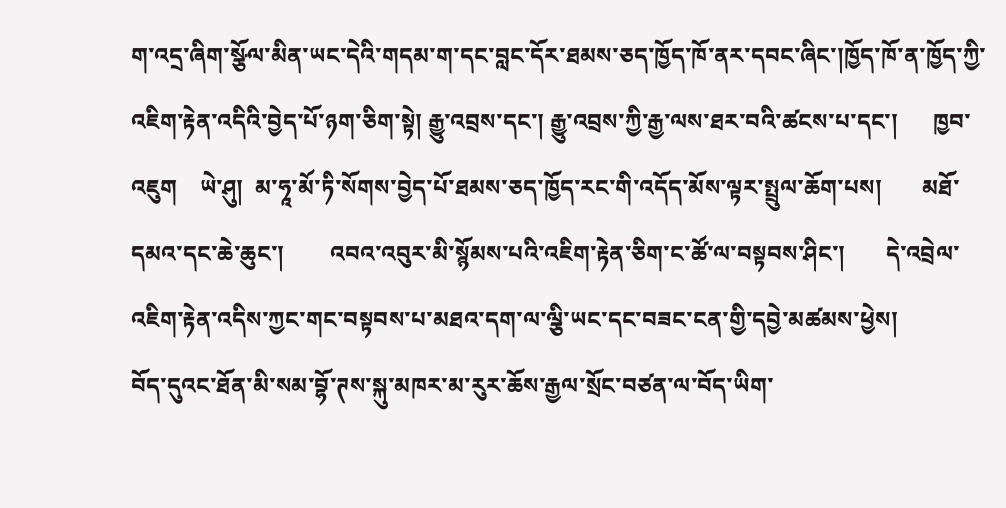ག་འདྲ་ཞིག་སྩོལ་མིན་ཡང་དེའི་གདམ་ག་དང་བླང་དོར་ཐམས་ཅད་ཁྱོད་ཁོ་ནར་དབང་ཞིང་།ཁྱོད་ཁོ་ན་ཁྱོད་ཀྱི་འཇིག་རྟེན་འདིའི་བྱེད་པོ་ཉག་ཅིག་སྟེ། རྒྱུ་འབྲས་དང་། རྒྱུ་འབྲས་ཀྱི་རྒྱ་ལས་ཐར་བའི་ཚངས་པ་དང་།      ཁྱབ་འཇུག    ཡེ་ཤུ།  མ་ཧཱ་མོ་ཏི་སོགས་བྱེད་པོ་ཐམས་ཅད་ཁྱོད་རང་གི་འདོད་མོས་ལྟར་སྤྲུལ་ཆོག་པས།       མཐོ་དམའ་དང་ཆེ་ཆུང་།        འབའ་འབུར་མི་སྙོམས་པའི་འཇིག་རྟེན་ཅིག་ང་ཚོ་ལ་བསྟབས་ཤིང་།       དེ་འབྲེལ་འཇིག་རྟེན་འདིས་ཀྱང་གང་བསྟབས་པ་མཐའ་དག་ལ་ལྕི་ཡང་དང་བཟང་ངན་གྱི་དབྱེ་མཚམས་ཕྱེས།
བོད་དུའང་ཐོན་མི་སམ་བྷོ་ཊས་སྐུ་མཁར་མ་རུར་ཆོས་རྒྱལ་སྲོང་བཙན་ལ་བོད་ཡིག་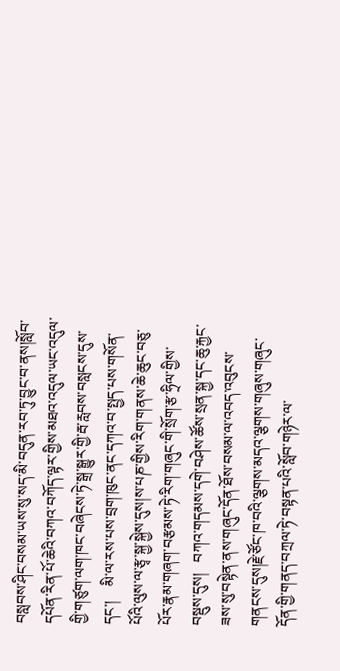བསླབས་ཤིང་བསམ་ཡས་སུ་སད་མི་བདུན་རབ་ཏུ་བྱུང་བ་ནས།སློབ་དཔོན་རིན་པོ་ཆེའི་བཀའ་བཀོད་ལྟར་གྱིས་མཐའ་འདུལ་ཡང་འདུལ་གྱི་གཙུག་ལག་ཁང་བཞེངས་ཏེ་སྒྲ་སྒྱུར་གྱི་རྦ་རླབས་བསླངས་དུས་དང་།    མི་ལ་རས་པས་བྲག་ཁུང་ནང་དཀའ་བ་སྤྱད་པས་གསོན་པོའི་ལུས་ལ་རྩྭ་སྐྱ་སྐྱེས་དུས།ས་པཎ་གྱིས་རིག་གནས་ཆེ་ཆུང་བཅུ་པོར་རྣམ་གཞག་བརྩམས་ཏེ་རིག་གཞུང་གི་སྲོག་རྩ་ཧྲིལ་གྱིས་བསྡུས་དུས།   བཀའ་གདམས་དགེ་བཤེས་ཚོས་སྲན་སྐྱ་དང་ཆུ་རྐྱང་ཟས་སུ་བསྟེན་ནས་གཞུང་དོན་ཐོས་བསམ་ལ་འབད་འབུངས་གནངས་དུས།རྗེ་ཙོང་ཁ་བའི་ལྕགས་མདའ་ལྕགས་གཞུས་གཞུང་དོན་གྱི་གནད་བཀྲལ་ཏེ་བསྟན་པའི་སློབ་གཉེར་ལ་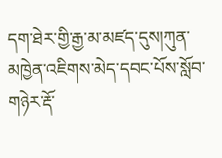དག་ཐེར་གྱི་རྒྱ་མ་མཛད་དུས།ཀུན་མཁྱེན་འཇིགས་མེད་དབང་པོས་སློབ་གཉེར་རྡོ་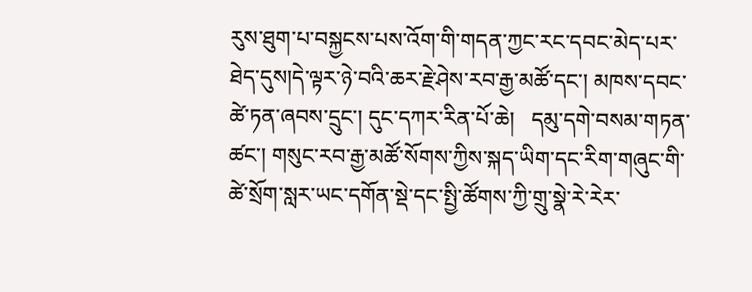རུས་ཐུག་པ་བསྐྱངས་པས་འོག་གི་གདན་ཀྱང་རང་དབང་མེད་པར་ཐེད་དུས།དེ་ལྟར་ཉེ་བའི་ཆར་རྗེ་ཤེས་རབ་རྒྱ་མཚོ་དང་། མཁས་དབང་ཚེ་ཏན་ཞབས་དྲུང་། དུང་དཀར་རིན་པོ་ཆེ།   དམུ་དགེ་བསམ་གཏན་ཚང་། གསུང་རབ་རྒྱ་མཚོ་སོགས་ཀྱིས་སྐད་ཡིག་དང་རིག་གཞུང་གི་ཚེ་སྲོག་སླར་ཡང་དགོན་སྡེ་དང་སྤྱི་ཚོགས་ཀྱི་གྲུ་སྣེ་རེ་རེར་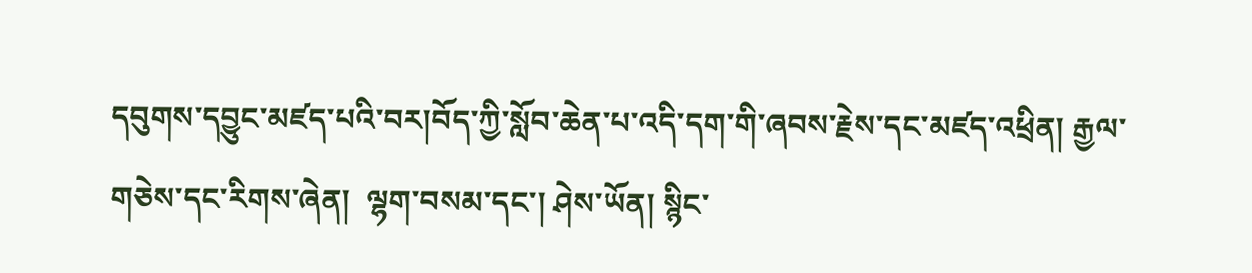དབུགས་དབྱུང་མཛད་པའི་བར།བོད་ཀྱི་སློབ་ཆེན་པ་འདི་དག་གི་ཞབས་རྗེས་དང་མཛད་འཕྲིན། རྒྱལ་གཅེས་དང་རིགས་ཞེན།  ལྷག་བསམ་དང་། ཤེས་ཡོན། སྙིང་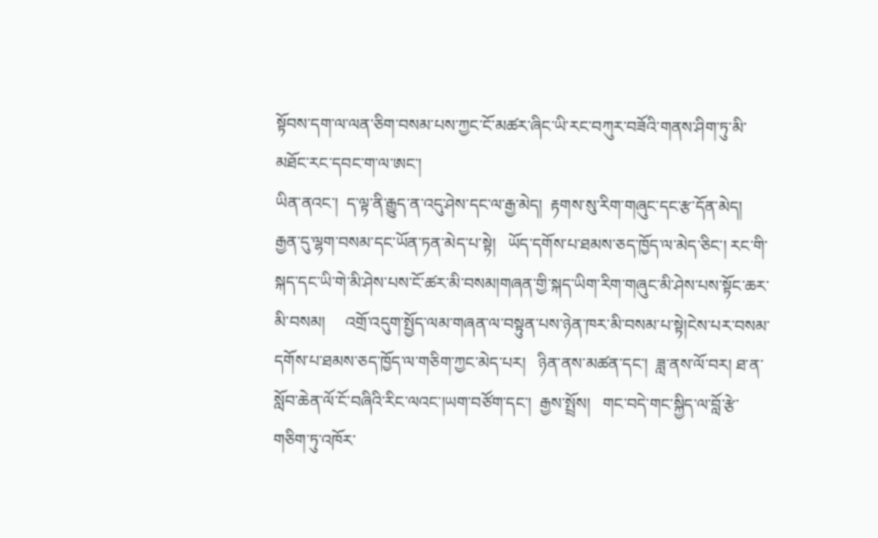སྟོབས་དག་ལ་ལན་ཅིག་བསམ་པས་ཀྱང་ངོ་མཚར་ཞིང་ཡི་རང་བཀུར་བཟོའི་གནས་ཤིག་ཏུ་མི་མཐོང་རང་དབང་ག་ལ་ཨང་།
ཡིན་ནའང་།  ད་ལྟ་ནི་རྒྱུད་ན་འདུ་ཤེས་དང་ལ་རྒྱ་མེད།  རྟགས་སུ་རིག་གཞུང་དང་རྩ་དོན་མེད། རྒྱན་དུ་ལྷག་བསམ་དང་ཡོན་ཏན་མེད་པ་སྟེ།   ཡོད་དགོས་པ་ཐམས་ཅད་ཁྱོད་ལ་མེད་ཅིང་། རང་གི་སྐད་དང་ཡི་གེ་མི་ཤེས་པས་ངོ་ཚར་མི་བསམ།གཞན་གྱི་སྐད་ཡིག་རིག་གཞུང་མི་ཤེས་པས་སྟོང་ཆར་མི་བསམ།     འགྲོ་འདུག་སྤྱོད་ལམ་གཞན་ལ་བསྟུན་པས་ཉེན་ཁར་མི་བསམ་པ་སྟེ།ངེས་པར་བསམ་དགོས་པ་ཐམས་ཅད་ཁྱོད་ལ་གཅིག་ཀྱང་མེད་པར།   ཉིན་ནས་མཚན་དང་།  ཟླ་ནས་ལོ་བར། ཐ་ན་སློབ་ཆེན་ལོ་ངོ་བཞིའི་རིང་ལའང་།ཡག་བཙོག་དང་།  རྒྱས་སྤྲོས།   གང་བདེ་གང་སྐྱིད་ལ་བློ་རྩེ་གཅིག་ཏུ་འཁོར་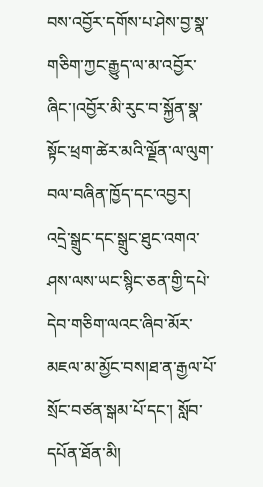བས་འབྱོར་དགོས་པ་ཤེས་བྱ་སྣ་གཅིག་ཀྱང་རྒྱུད་ལ་མ་འབྱོར་ཞིང་།འབྱོར་མི་རུང་བ་སྐྱོན་སྣ་སྟོང་ཕྲག་ཚེར་མའི་ལྗོན་ལ་ལུག་བལ་བཞིན་ཁྱོད་དང་འབྱར།  འདྲེ་སྒྲུང་དང་སྒྲུང་ཐུང་འགའ་ཤས་ལས་ཡང་སྙིང་ཅན་གྱི་དཔེ་དེབ་གཅིག་ལའང་ཞིབ་མོར་མཇལ་མ་མྱོང་བས།ཐ་ན་རྒྱལ་པོ་སྲོང་བཙན་སྒམ་པོ་དང་། སློབ་དཔོན་ཐོན་མི།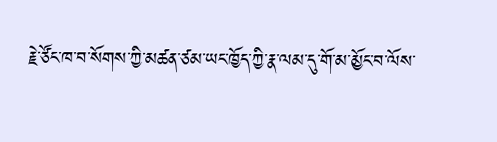རྗེ་ཙོང་ཁ་བ་སོགས་ཀྱི་མཚན་ཙམ་ཡང་ཁྱོད་ཀྱི་རྣ་ལམ་དུ་གོ་མ་མྱོང་བ་ལོས་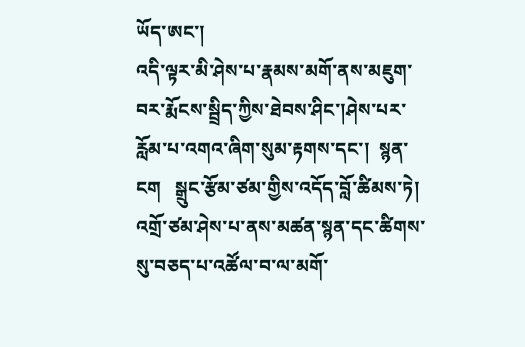ཡོད་ཨང་།
འདི་ལྟར་མི་ཤེས་པ་རྣམས་མགོ་ནས་མཇུག་བར་རྨོངས་སྦྲིད་ཀྱིས་ཐེབས་ཤིང་།ཤེས་པར་རློམ་པ་འགའ་ཞིག་སུམ་རྟགས་དང་།  སྙན་ངག   སྒྲུང་རྩོམ་ཙམ་གྱིས་འདོད་བློ་ཚིམས་ཏེ། འགྲོ་ཙམ་ཤེས་པ་ནས་མཚན་སྙན་དང་ཚིགས་སུ་བཅད་པ་འཚོལ་བ་ལ་མགོ་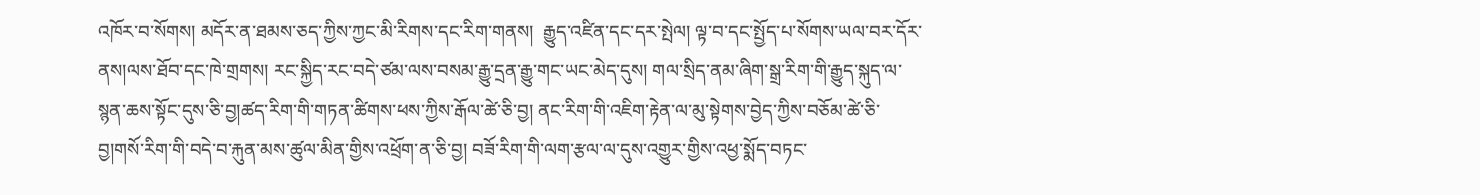འཁོར་བ་སོགས། མདོར་ན་ཐམས་ཅད་ཀྱིས་ཀྱང་མི་རིགས་དང་རིག་གནས།  རྒྱུད་འཛིན་དང་དར་སྤེལ། ལྟ་བ་དང་སྤྱོད་པ་སོགས་ཡལ་བར་དོར་ནས།ལས་ཐོབ་དང་ཁེ་གྲགས། རང་སྐྱིད་རང་བདེ་ཙམ་ལས་བསམ་རྒྱུ་དྲན་རྒྱུ་གང་ཡང་མེད་དུས། གལ་སྲིད་ནམ་ཞིག་སྒྲ་རིག་གི་རྒྱུད་སྐུད་ལ་སྙན་ཆས་སྟོང་དུས་ཅི་བྱ།ཚད་རིག་གི་གཏན་ཚིགས་ཕས་ཀྱིས་རྒོལ་ཚེ་ཅི་བྱ། ནང་རིག་གི་འཇིག་རྟེན་ལ་མུ་སྟེགས་བྱེད་ཀྱིས་བཅོམ་ཚེ་ཅི་བྱ།གསོ་རིག་གི་བདེ་བ་རྐུན་མས་ཚུལ་མིན་གྱིས་འཕྲོག་ན་ཅི་བྱ། བཟོ་རིག་གི་ལག་རྩལ་ལ་དུས་འགྱུར་གྱིས་འཕྱ་སྨོད་བཏང་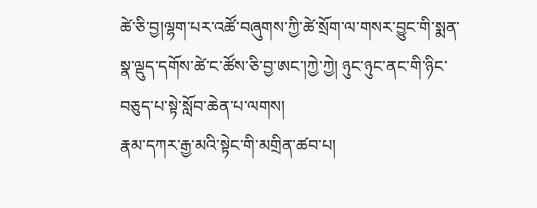ཚེ་ཅི་བྱ།ལྷག་པར་འཚོ་བཞུགས་ཀྱི་ཚེ་སྲོག་ལ་གསར་བྱུང་གི་སྨན་སྣ་ལྡུད་དགོས་ཚེ་ང་ཚོས་ཅི་བྱ་ཨང་།ཀྱེ་ཀྱེ། ཉུང་ཉུང་ནང་གི་ཉིང་བཅུད་པ་སྟེ་སློབ་ཆེན་པ་ལགས།
རྣམ་དཀར་རྒྱ་མའི་སྟེང་གི་མགྲིན་ཚབ་པ།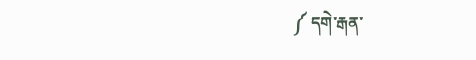༼ དགེ་རྒན་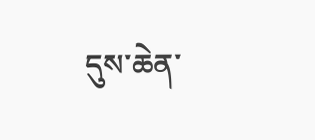དུས་ཆེན་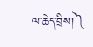ལ་ཆེད་བྲིས།༽